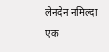लेनदेन नमिल्दा एक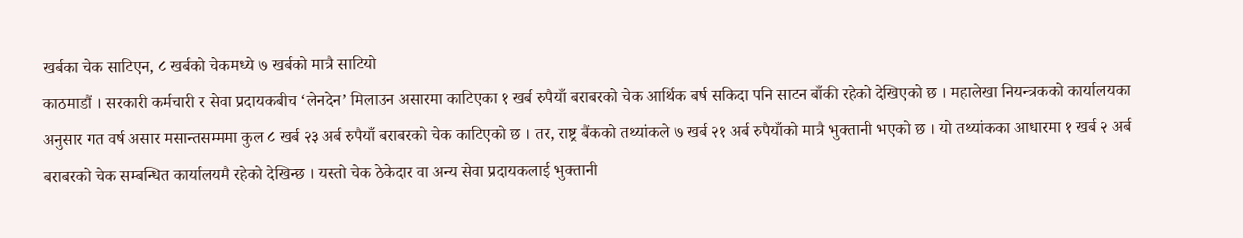खर्बका चेक साटिएन, ८ खर्बको चेकमध्ये ७ खर्बको मात्रै साटियो
काठमाडौं । सरकारी कर्मचारी र सेवा प्रदायकबीच ‘लेनदेन’ मिलाउन असारमा काटिएका १ खर्ब रुपैयाँ बराबरको चेक आर्थिक बर्ष सकिदा पनि साटन बाँकी रहेको देखिएको छ । महालेखा नियन्त्रकको कार्यालयका अनुसार गत वर्ष असार मसान्तसम्ममा कुल ८ खर्ब २३ अर्ब रुपैयाँ बराबरको चेक काटिएको छ । तर, राष्ट्र बैंकको तथ्यांकले ७ खर्ब २१ अर्ब रुपैयाँको मात्रै भुक्तानी भएको छ । यो तथ्यांकका आधारमा १ खर्ब २ अर्ब बराबरको चेक सम्बन्धित कार्यालयमै रहेको देखिन्छ । यस्तो चेक ठेकेदार वा अन्य सेवा प्रदायकलाई भुक्तानी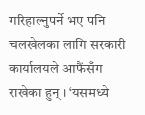गरिहाल्नुपर्ने भए पनि चलखेलका लागि सरकारी कार्यालयले आफैंसँग राखेका हुन् । ‘यसमध्ये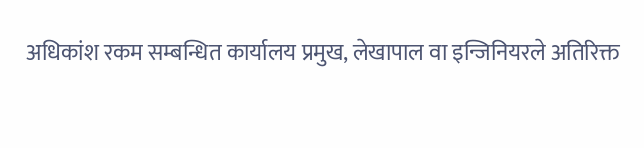अधिकांश रकम सम्बन्धित कार्यालय प्रमुख, लेखापाल वा इन्जिनियरले अतिरिक्त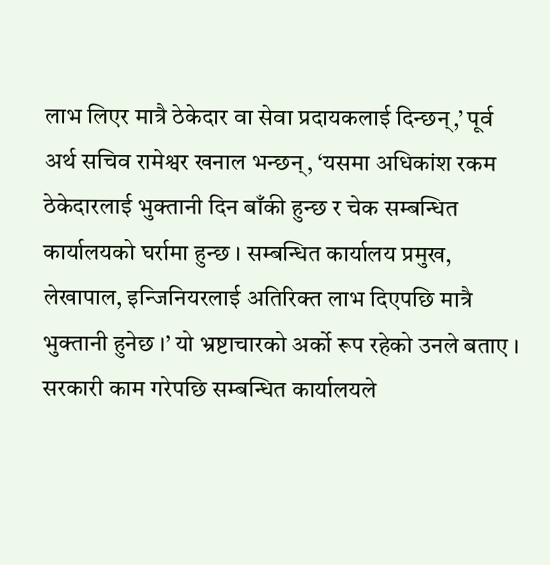लाभ लिएर मात्रै ठेकेदार वा सेवा प्रदायकलाई दिन्छन्,’ पूर्व अर्थ सचिव रामेश्वर खनाल भन्छन्, ‘यसमा अधिकांश रकम ठेकेदारलाई भुक्तानी दिन बाँकी हुन्छ र चेक सम्बन्धित कार्यालयको घर्रामा हुन्छ । सम्बन्धित कार्यालय प्रमुख, लेखापाल, इन्जिनियरलाई अतिरिक्त लाभ दिएपछि मात्रै भुक्तानी हुनेछ ।’ यो भ्रष्टाचारको अर्को रूप रहेको उनले बताए । सरकारी काम गरेपछि सम्बन्धित कार्यालयले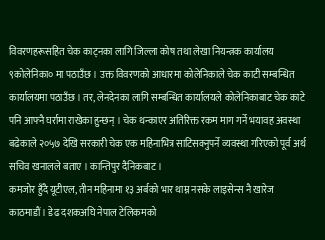विवरणहरूसहित चेक काट्नका लागि जिल्ला कोष तथा लेखा नियन्त्रक कार्यालय ९कोलेनिका० मा पठाउँछ । उक्त विवरणको आधारमा कोलेनिकाले चेक काटी सम्बन्धित कार्यालयमा पठाउँछ । तर, लेनदेनका लागि सम्बन्धित कार्यालयले कोलेनिकाबाट चेक काटे पनि आफ्नै घर्रामा राखेका हुन्छन् । चेक थन्काएर अतिरिक्त रकम माग गर्ने भयावह अवस्था बढेकाले २०५७ देखि सरकारी चेक एक महिनाभित्र साटिसक्नुपर्ने व्यवस्था गरिएको पूर्व अर्थ सचिव खनालले बताए । कान्तिपुर दैनिकबाट ।
कमजोर हुँदै यूटीएल, तीन महिनामा १३ अर्बको भार थाम्न नसके लाइसेन्स नै खारेज
काठमाडौं । डेढ दशकअघि नेपाल टेलिकमको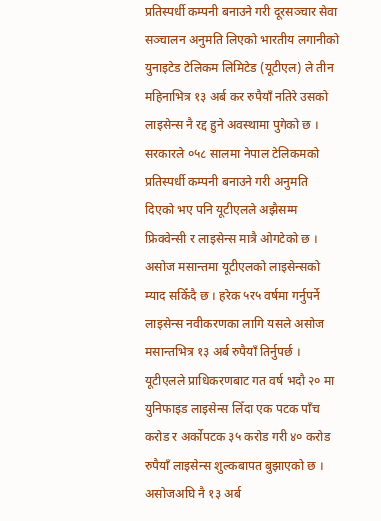प्रतिस्पर्धी कम्पनी बनाउने गरी दूरसञ्चार सेवा सञ्चालन अनुमति लिएको भारतीय लगानीको युनाइटेड टेलिकम लिमिटेड (यूटीएल) ले तीन महिनाभित्र १३ अर्ब कर रुपैयाँ नतिरे उसको लाइसेन्स नै रद्द हुने अवस्थामा पुगेको छ । सरकारले ०५८ सालमा नेपाल टेलिकमको प्रतिस्पर्धी कम्पनी बनाउने गरी अनुमति दिएको भए पनि यूटीएलले अझैसम्म फ्रिक्वेन्सी र लाइसेन्स मात्रै ओगटेको छ । असोज मसान्तमा यूटीएलको लाइसेन्सको म्याद सकिँदै छ । हरेक ५र५ वर्षमा गर्नुपर्ने लाइसेन्स नवीकरणका लागि यसले असोज मसान्तभित्र १३ अर्ब रुपैयाँ तिर्नुपर्छ । यूटीएलले प्राधिकरणबाट गत वर्ष भदौ २० मा युनिफाइड लाइसेन्स लिँदा एक पटक पाँच करोड र अर्कोपटक ३५ करोड गरी ४० करोड रुपैयाँ लाइसेन्स शुल्कबापत बुझाएको छ । असोजअघि नै १३ अर्ब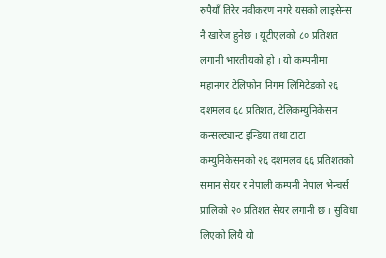रुपैयाँ तिरेर नवीकरण नगरे यसको लाइसेन्स नै खारेज हुनेछ । यूटीएलको ८० प्रतिशत लगानी भारतीयको हो । यो कम्पनीमा महानगर टेलिफोन निगम लिमिटेडको २६ दशमलव ६८ प्रतिशत, टेलिकम्युनिकेसन कन्सल्ट्यान्ट इन्डिया तथा टाटा कम्युनिकेसनको २६ दशमलव ६६ प्रतिशतको समान सेयर र नेपाली कम्पनी नेपाल भेन्चर्स प्रालिको २० प्रतिशत सेयर लगानी छ । सुविधा लिएको लियै यो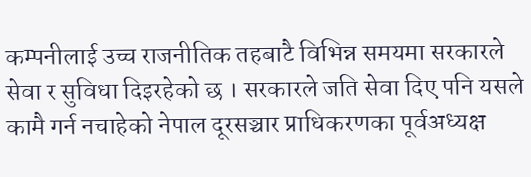कम्पनीलाई उच्च राजनीतिक तहबाटै विभिन्न समयमा सरकारले सेवा र सुविधा दिइरहेको छ । सरकारले जति सेवा दिए पनि यसले कामै गर्न नचाहेको नेपाल दूरसञ्चार प्राधिकरणका पूर्वअध्यक्ष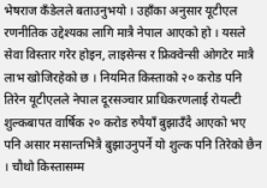भेषराज कँडेलले बताउनुभयो । उहाँका अनुसार यूटीएल रणनीतिक उद्देश्यका लागि मात्रै नेपाल आएको हो । यसले सेवा विस्तार गरेर होइन, लाइसेन्स र फ्रिक्वेन्सी ओगटेर मात्रै लाभ खोजिरहेको छ । नियमित किस्ताको २० करोड पनि तिरेन यूटीएलले नेपाल दूरसञ्चार प्राधिकरणलाई रोयल्टी शुल्कबापत वार्षिक २० करोड रुपैयाँ बुझाउँदै आएको भए पनि असार मसान्तभित्रै बुझाउनुपर्ने यो शुल्क पनि तिरेको छैन । चौथो किस्तासम्म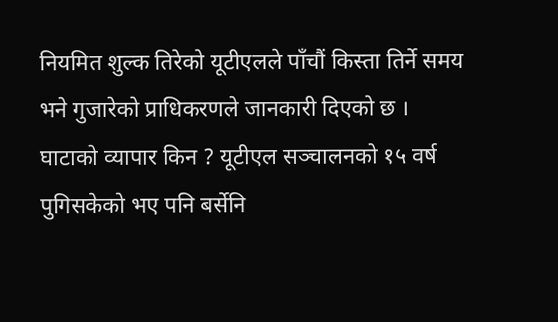नियमित शुल्क तिरेको यूटीएलले पाँचौं किस्ता तिर्ने समय भने गुजारेको प्राधिकरणले जानकारी दिएको छ । घाटाको व्यापार किन ? यूटीएल सञ्चालनको १५ वर्ष पुगिसकेको भए पनि बर्सेनि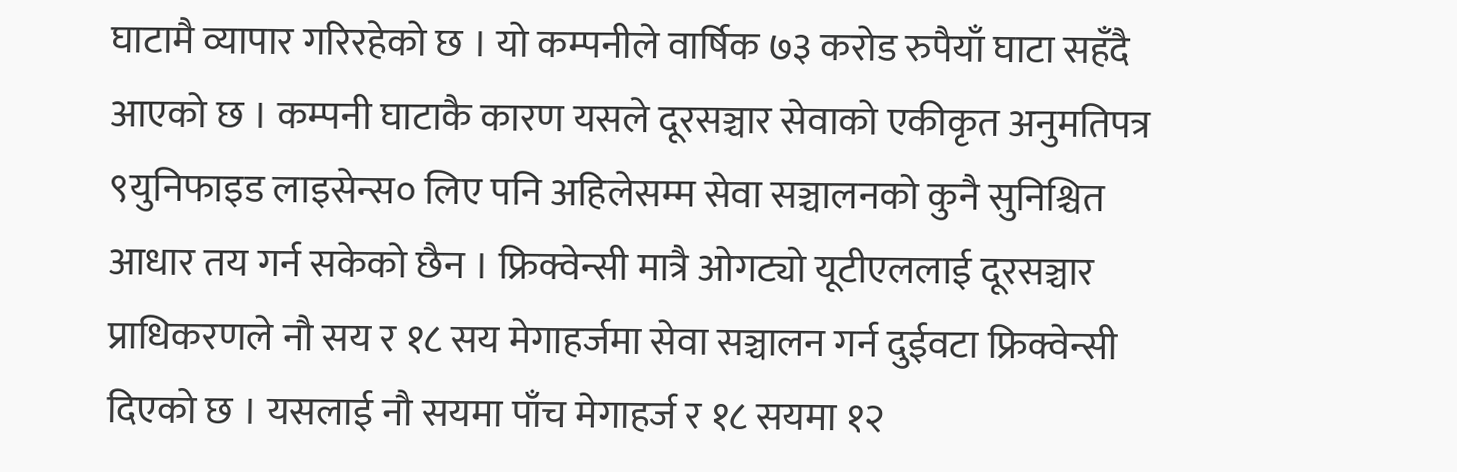घाटामै व्यापार गरिरहेको छ । यो कम्पनीले वार्षिक ७३ करोड रुपैयाँ घाटा सहँदै आएको छ । कम्पनी घाटाकै कारण यसले दूरसञ्चार सेवाको एकीकृत अनुमतिपत्र ९युनिफाइड लाइसेन्स० लिए पनि अहिलेसम्म सेवा सञ्चालनको कुनै सुनिश्चित आधार तय गर्न सकेको छैन । फ्रिक्वेन्सी मात्रै ओगट्यो यूटीएललाई दूरसञ्चार प्राधिकरणले नौ सय र १८ सय मेगाहर्जमा सेवा सञ्चालन गर्न दुईवटा फ्रिक्वेन्सी दिएको छ । यसलाई नौ सयमा पाँच मेगाहर्ज र १८ सयमा १२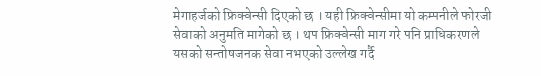मेगाहर्जको फ्रिक्वेन्सी दिएको छ । यही फ्रिक्वेन्सीमा यो कम्पनीले फोरजी सेवाको अनुमति मागेको छ । थप फ्रिक्वेन्सी माग गरे पनि प्राधिकरणले यसको सन्तोषजनक सेवा नभएको उल्लेख गर्दै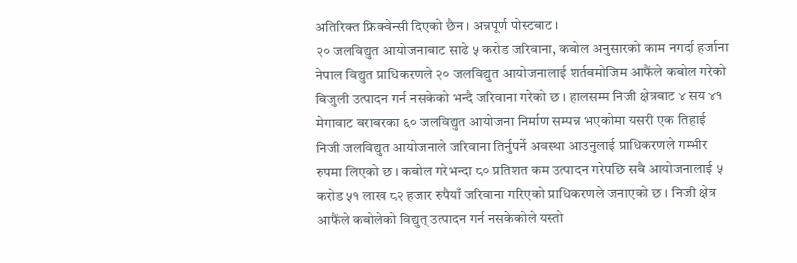अतिरिक्त फ्रिक्वेन्सी दिएको छैन । अन्नपूर्ण पोस्टबाट ।
२० जलविद्युत आयोजनाबाट साढे ५ करोड जरिवाना, कबोल अनुसारको काम नगर्दा हर्जाना
नेपाल विद्युत प्राधिकरणले २० जलविद्युत आयोजनालाई शर्तबमोजिम आफैंले कबोल गरेको बिजुली उत्पादन गर्न नसकेको भन्दै जरिवाना गरेको छ । हालसम्म निजी क्षेत्रबाट ४ सय ४१ मेगावाट बराबरका ६० जलविद्युत आयोजना निर्माण सम्पन्न भएकोमा यसरी एक तिहाई निजी जलविद्युत आयोजनाले जरिवाना तिर्नुपर्ने अवस्था आउनुलाई प्राधिकरणले गम्भीर रुपमा लिएको छ । कबोल गरेभन्दा ८० प्रतिशत कम उत्पादन गरेपछि सबै आयोजनालाई ५ करोड ५१ लाख ८२ हजार रुपैयाँ जरिवाना गरिएको प्राधिकरणले जनाएको छ । निजी क्षेत्र आफैंले कबोलेको विद्युत् उत्पादन गर्न नसकेकोले यस्तो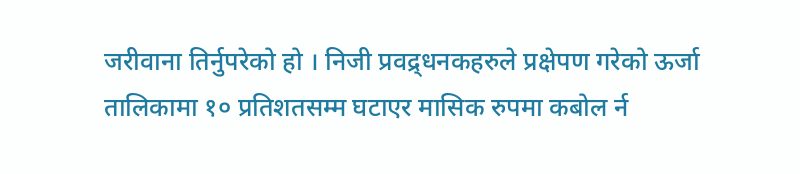जरीवाना तिर्नुपरेको हो । निजी प्रवद्र्धनकहरुले प्रक्षेपण गरेको ऊर्जा तालिकामा १० प्रतिशतसम्म घटाएर मासिक रुपमा कबोल र्न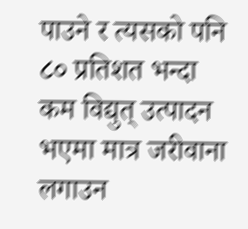पाउने र त्यसको पनि ८० प्रतिशत भन्दा कम विद्युत् उत्पादन भएमा मात्र जरीवाना लगाउन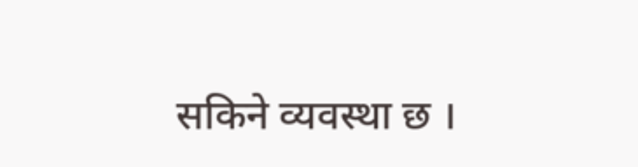सकिने व्यवस्था छ ।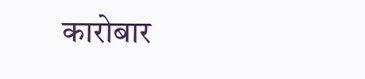कारोबार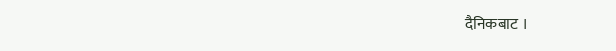दैनिकबाट ।